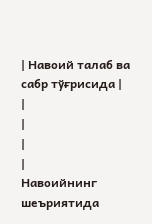| Навоий талаб ва сабр тўғрисида |
|
|
|
|
Навоийнинг шеъриятида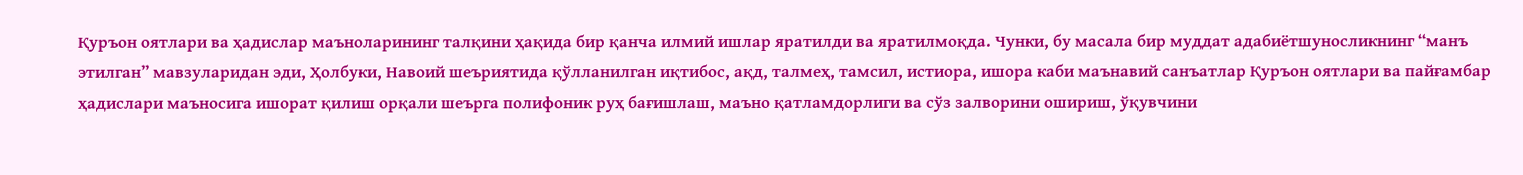Қуръон оятлари ва ҳадислар маъноларининг талқини ҳақида бир қанча илмий ишлар яратилди ва яратилмоқда. Чунки, бу масала бир муддат адабиётшуносликнинг “манъ этилган” мавзуларидан эди, Ҳолбуки, Навоий шеъриятида қўлланилган иқтибос, ақд, талмеҳ, тамсил, истиора, ишора каби маънавий санъатлар Қуръон оятлари ва пайғамбар ҳадислари маъносига ишорат қилиш орқали шеърга полифоник руҳ бағишлаш, маъно қатламдорлиги ва сўз залворини ошириш, ўқувчини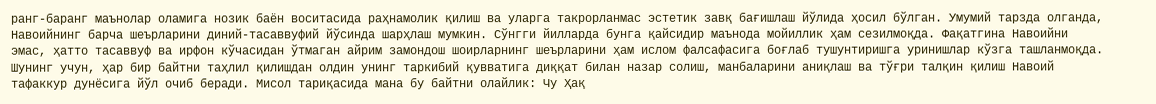ранг-баранг маънолар оламига нозик баён воситасида раҳнамолик қилиш ва уларга такрорланмас эстетик завқ бағишлаш йўлида ҳосил бўлган. Умумий тарзда олганда, Навоийнинг барча шеърларини диний-тасаввуфий йўсинда шарҳлаш мумкин. Сўнгги йилларда бунга қайсидир маънода мойиллик ҳам сезилмоқда. Фақатгина Навоийни эмас, ҳатто тасаввуф ва ирфон кўчасидан ўтмаган айрим замондош шоирларнинг шеърларини ҳам ислом фалсафасига боғлаб тушунтиришга уринишлар кўзга ташланмоқда. Шунинг учун, ҳар бир байтни таҳлил қилишдан олдин унинг таркибий қувватига диққат билан назар солиш, манбаларини аниқлаш ва тўғри талқин қилиш Навоий тафаккур дунёсига йўл очиб беради. Мисол тариқасида мана бу байтни олайлик: Чу Ҳақ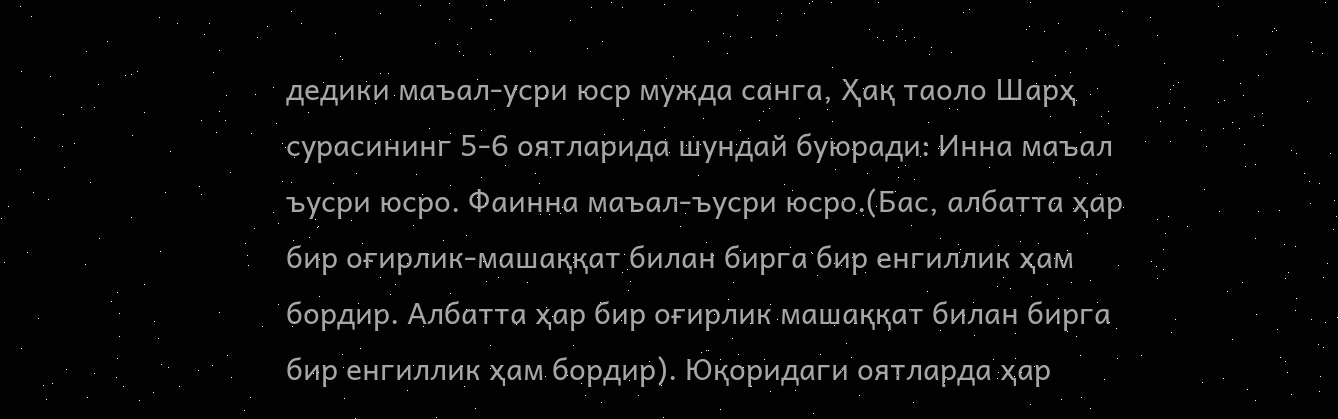дедики маъал-усри юср мужда санга, Ҳақ таоло Шарҳ сурасининг 5-6 оятларида шундай буюради: Инна маъал ъусри юсро. Фаинна маъал-ъусри юсро.(Бас, албатта ҳар бир оғирлик-машаққат билан бирга бир енгиллик ҳам бордир. Албатта ҳар бир оғирлик машаққат билан бирга бир енгиллик ҳам бордир). Юқоридаги оятларда ҳар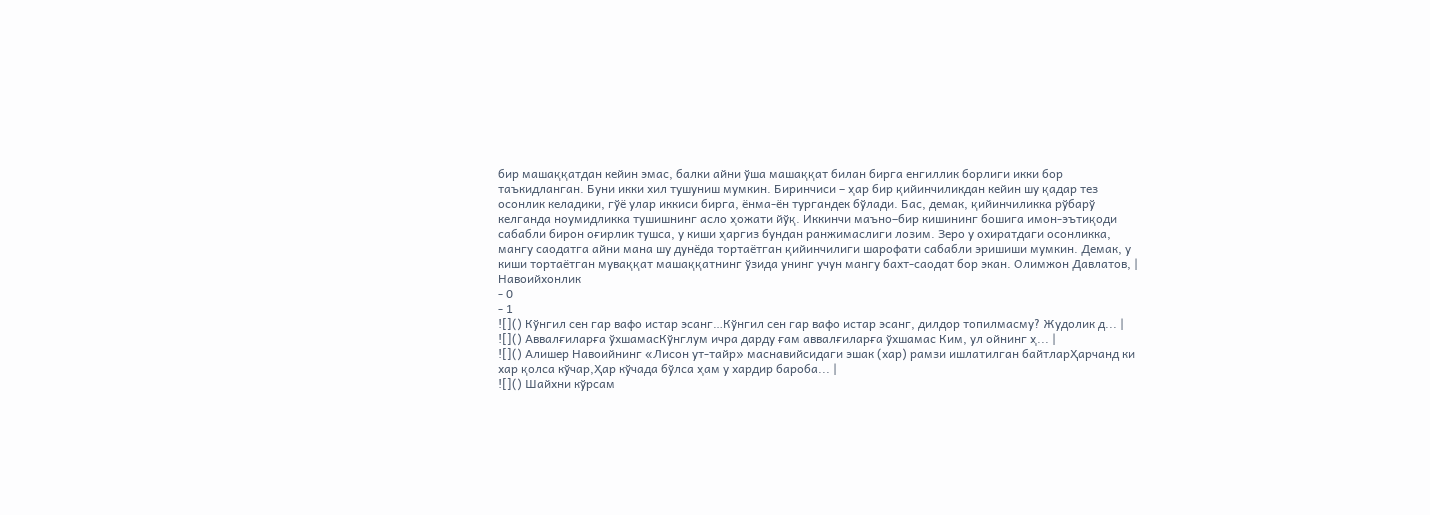бир машаққатдан кейин эмас, балки айни ўша машаққат билан бирга енгиллик борлиги икки бор таъкидланган. Буни икки хил тушуниш мумкин. Биринчиси – ҳар бир қийинчиликдан кейин шу қадар тез осонлик келадики, гўё улар иккиси бирга, ёнма-ён тургандек бўлади. Бас, демак, қийинчиликка рўбарў келганда ноумидликка тушишнинг асло ҳожати йўқ. Иккинчи маъно–бир кишининг бошига имон-эътиқоди сабабли бирон оғирлик тушса, у киши ҳаргиз бундан ранжимаслиги лозим. Зеро у охиратдаги осонликка, мангу саодатга айни мана шу дунёда тортаётган қийинчилиги шарофати сабабли эришиши мумкин. Демак, у киши тортаётган муваққат машаққатнинг ўзида унинг учун мангу бахт-саодат бор экан. Олимжон Давлатов, |
Навоийхонлик
- 0
- 1
![]() Кўнгил сен гар вафо истар эсанг…Кўнгил сен гар вафо истар эсанг, дилдор топилмасму? Жудолик д... |
![]() Аввалғиларға ўхшамасКўнглум ичра дарду ғам аввалғиларға ўхшамас Ким, ул ойнинг ҳ... |
![]() Алишер Навоийнинг «Лисон ут-тайр» маснавийсидаги эшак (хар) рамзи ишлатилган байтларҲарчанд ки хар қолса кўчар,Ҳар кўчада бўлса ҳам у хардир бароба... |
![]() Шайхни кўрсам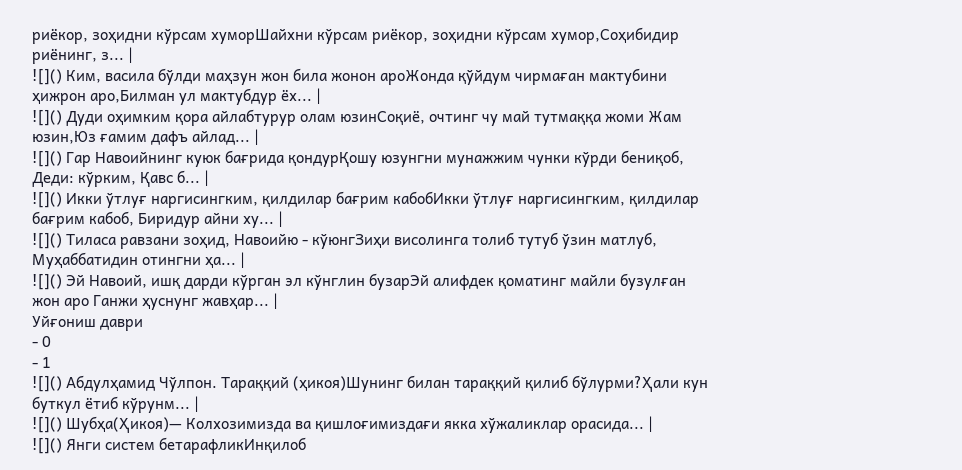риёкор, зоҳидни кўрсам хуморШайхни кўрсам риёкор, зоҳидни кўрсам хумор,Соҳибидир риёнинг, з... |
![]() Ким, васила бўлди маҳзун жон била жонон ароЖонда қўйдум чирмаған мактубини ҳижрон аро,Билман ул мактубдур ёх... |
![]() Дуди оҳимким қора айлабтурур олам юзинСоқиё, очтинг чу май тутмаққа жоми Жам юзин,Юз ғамим дафъ айлад... |
![]() Гар Навоийнинг куюк бағрида қондурҚошу юзунгни мунажжим чунки кўрди бениқоб, Деди: кўрким, Қавс б... |
![]() Икки ўтлуғ наргисингким, қилдилар бағрим кабобИкки ўтлуғ наргисингким, қилдилар бағрим кабоб, Биридур айни ху... |
![]() Тиласа равзани зоҳид, Навоийю - кўюнгЗиҳи висолинга толиб тутуб ўзин матлуб, Муҳаббатидин отингни ҳа... |
![]() Эй Навоий, ишқ дарди кўрган эл кўнглин бузарЭй алифдек қоматинг майли бузулған жон аро Ганжи ҳуснунг жавҳар... |
Уйғониш даври
- 0
- 1
![]() Абдулҳамид Чўлпон. Тараққий (ҳикоя)Шунинг билан тараққий қилиб бўлурми?Ҳали кун буткул ётиб кўрунм... |
![]() Шубҳа(Ҳикоя)— Колхозимизда ва қишлоғимиздағи якка хўжаликлар орасида... |
![]() Янги систем бетарафликИнқилоб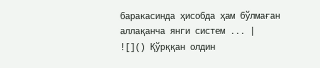баракасинда ҳисобда ҳам бўлмаған аллақанча янги систем ... |
![]() Қўрққан олдин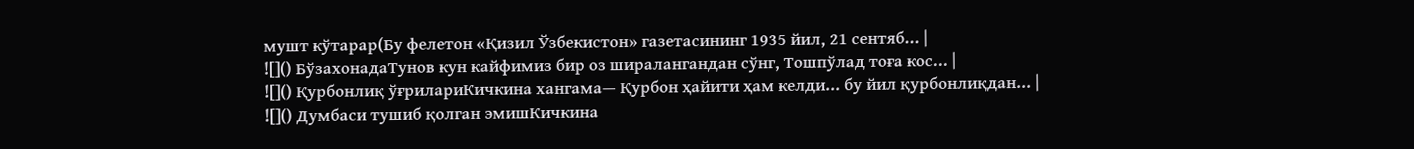мушт кўтарар(Бу фелетон «Қизил Ўзбекистон» газетасининг 1935 йил, 21 сентяб... |
![]() БўзахонадаТунов кун кайфимиз бир оз ширалангандан сўнг, Тошпўлад тоға кос... |
![]() Қурбонлиқ ўғрилариКичкина хангама— Қурбон ҳайити ҳам келди... бу йил қурбонлиқдан... |
![]() Думбаси тушиб қолган эмишКичкина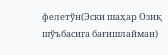фелетўн(Эски шаҳар Озиқ шўъбасига бағишлайман)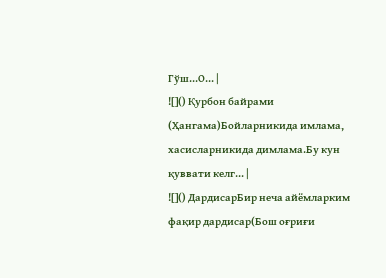Гўш...О... |
![]() Қурбон байрами (Ҳангама)Бойларникида имлама, хасисларникида димлама.Бу кун қуввати келг... |
![]() ДардисарБир неча айёмларким фақир дардисар(Бош оғриғи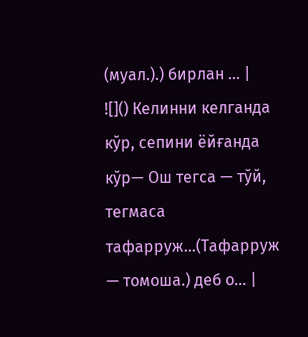(муал.).) бирлан ... |
![]() Келинни келганда кўр, сепини ёйғанда кўр— Ош тегса — тўй, тегмаса тафарруж...(Тафарруж — томоша.) деб о... |